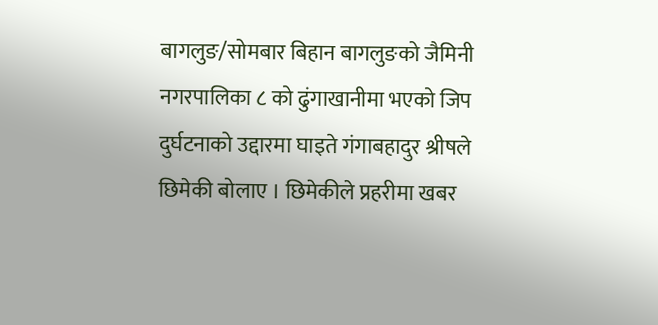बागलुङ/सोमबार बिहान बागलुङको जैमिनी नगरपालिका ८ को ढुंगाखानीमा भएको जिप दुर्घटनाको उद्दारमा घाइते गंगाबहादुर श्रीषले छिमेकी बोलाए । छिमेकीले प्रहरीमा खबर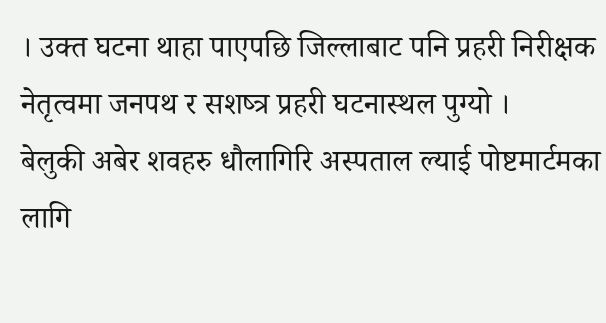। उक्त घटना थाहा पाएपछि जिल्लाबाट पनि प्रहरी निरीक्षक नेतृत्वमा जनपथ र सशष्त्र प्रहरी घटनास्थल पुग्यो ।
बेलुकी अबेर शवहरु धौलागिरि अस्पताल ल्याई पोष्टमार्टमका लागि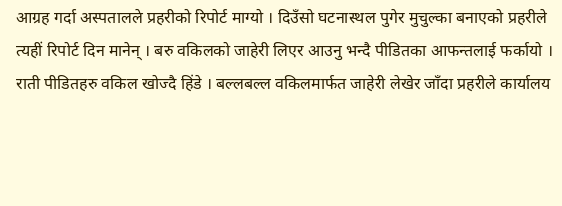आग्रह गर्दा अस्पतालले प्रहरीको रिपोर्ट माग्यो । दिउँसो घटनास्थल पुगेर मुचुल्का बनाएको प्रहरीले त्यहीं रिपोर्ट दिन मानेन् । बरु वकिलको जाहेरी लिएर आउनु भन्दै पीडितका आफन्तलाई फर्कायो ।
राती पीडितहरु वकिल खोज्दै हिंडे । बल्लबल्ल वकिलमार्फत जाहेरी लेखेर जाँदा प्रहरीले कार्यालय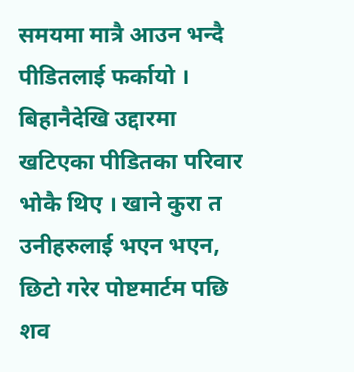समयमा मात्रै आउन भन्दै पीडितलाई फर्कायो । बिहानैदेखि उद्दारमा खटिएका पीडितका परिवार भोकै थिए । खाने कुरा त उनीहरुलाई भएन भएन, छिटो गरेर पोष्टमार्टम पछि शव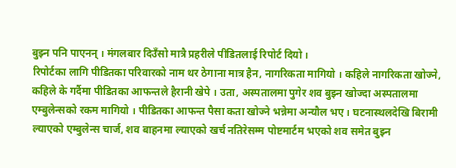बुझ्न पनि पाएनन् । मंगलबार दिउँसो मात्रै प्रहरीले पीडितलाई रिपोर्ट दियो ।
रिपोर्टका लागि पीडितका परिवारको नाम थर ठेगाना मात्र हैन, नागरिकता मागियो । कहिले नागरिकता खोज्ने, कहिले के गर्दैमा पीडितका आफन्तले हैरानी खेपे । उता, अस्पतालमा पुगेर शव बुझ्न खोज्दा अस्पतालमा एम्बुलेन्सको रकम मागियो । पीडितका आफन्त पैसा कता खोज्ने भन्नेमा अन्यौल भए । घटनास्थलदेखि बिरामी ल्याएको एम्बुलेन्स चार्ज, शव बाहनमा ल्याएको खर्च नतिरेसम्म पोष्टमार्टम भएको शव समेत बुझ्न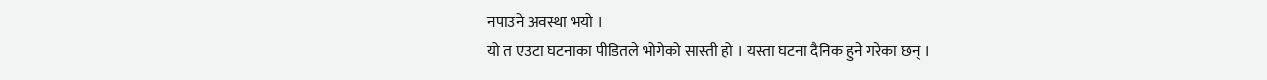नपाउने अवस्था भयो ।
यो त एउटा घटनाका पीडितले भोगेको सास्ती हो । यस्ता घटना दैनिक हुने गरेका छन् ।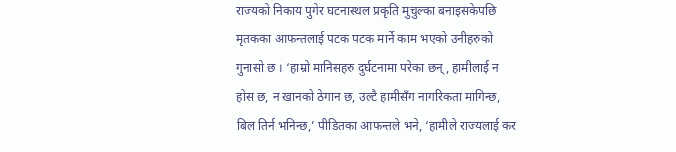राज्यको निकाय पुगेर घटनास्थल प्रकृति मुचुल्का बनाइसकेपछि मृतकका आफन्तलाई पटक पटक मार्ने काम भएको उनीहरुको गुनासो छ । ‘हाम्रो मानिसहरु दुर्घटनामा परेका छन्, हामीलाई न होस छ, न खानको ठेगान छ, उल्टै हामीसँग नागरिकता मागिन्छ, बिल तिर्न भनिन्छ,’ पीडितका आफन्तले भने, ‘हामीले राज्यलाई कर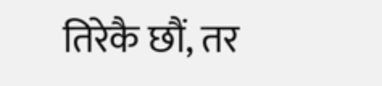तिरेकै छौं, तर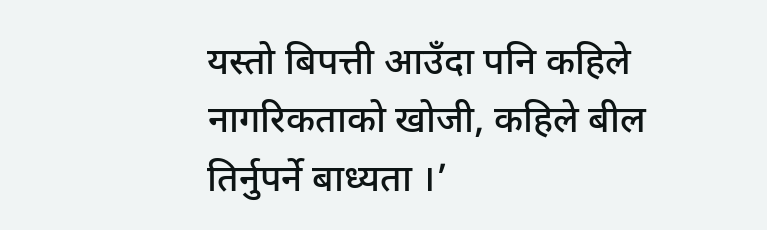यस्तो बिपत्ती आउँदा पनि कहिले नागरिकताको खोजी, कहिले बील तिर्नुपर्ने बाध्यता ।’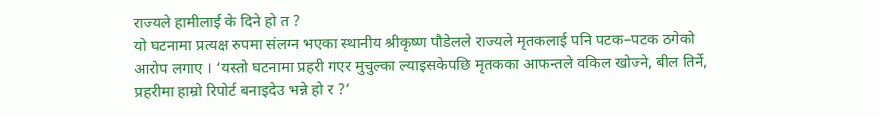राज्यले हामीलाई के दिने हो त ?
यो घटनामा प्रत्यक्ष रुपमा संलग्न भएका स्थानीय श्रीकृष्ण पौडेलले राज्यले मृतकलाई पनि पटक–पटक ठगेको आरोप लगाए । ‘यस्तो घटनामा प्रहरी गएर मुचुल्का ल्याइसकेपछि मृतकका आफन्तले वकिल खोज्ने, बील तिर्ने, प्रहरीमा हाम्रो रिपोर्ट बनाइदेउ भन्ने हो र ?’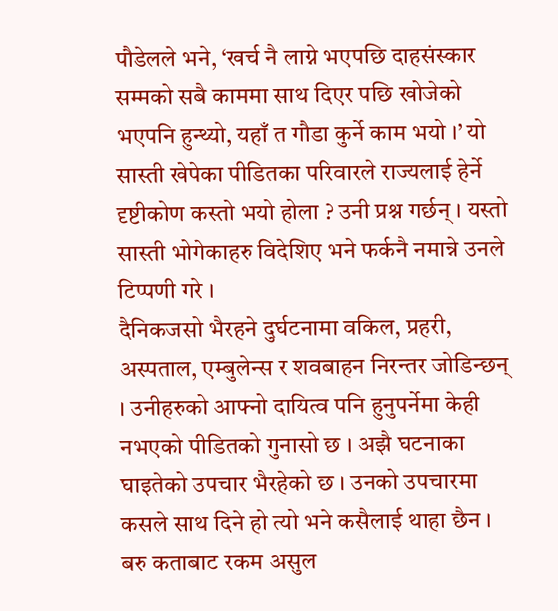पौडेलले भने, ‘खर्च नै लाग्ने भएपछि दाहसंस्कार सम्मको सबै काममा साथ दिएर पछि खोजेको भएपनि हुन्थ्यो, यहाँ त गौडा कुर्ने काम भयो ।’ यो सास्ती खेपेका पीडितका परिवारले राज्यलाई हेर्ने दृष्टीकोण कस्तो भयो होला ? उनी प्रश्न गर्छन् । यस्तो सास्ती भोगेकाहरु विदेशिए भने फर्कनै नमान्ने उनले टिप्पणी गरे ।
दैनिकजसो भैरहने दुर्घटनामा वकिल, प्रहरी, अस्पताल, एम्बुलेन्स र शवबाहन निरन्तर जोडिन्छन् । उनीहरुको आफ्नो दायित्व पनि हुनुपर्नेमा केही नभएको पीडितको गुनासो छ । अझै घटनाका घाइतेको उपचार भैरहेको छ । उनको उपचारमा कसले साथ दिने हो त्यो भने कसैलाई थाहा छैन । बरु कताबाट रकम असुल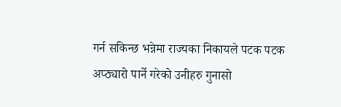गर्न सकिन्छ भन्नेमा राज्यका निकायले पटक पटक अप्ठ्यारो पार्ने गरेको उनीहरु गुनासो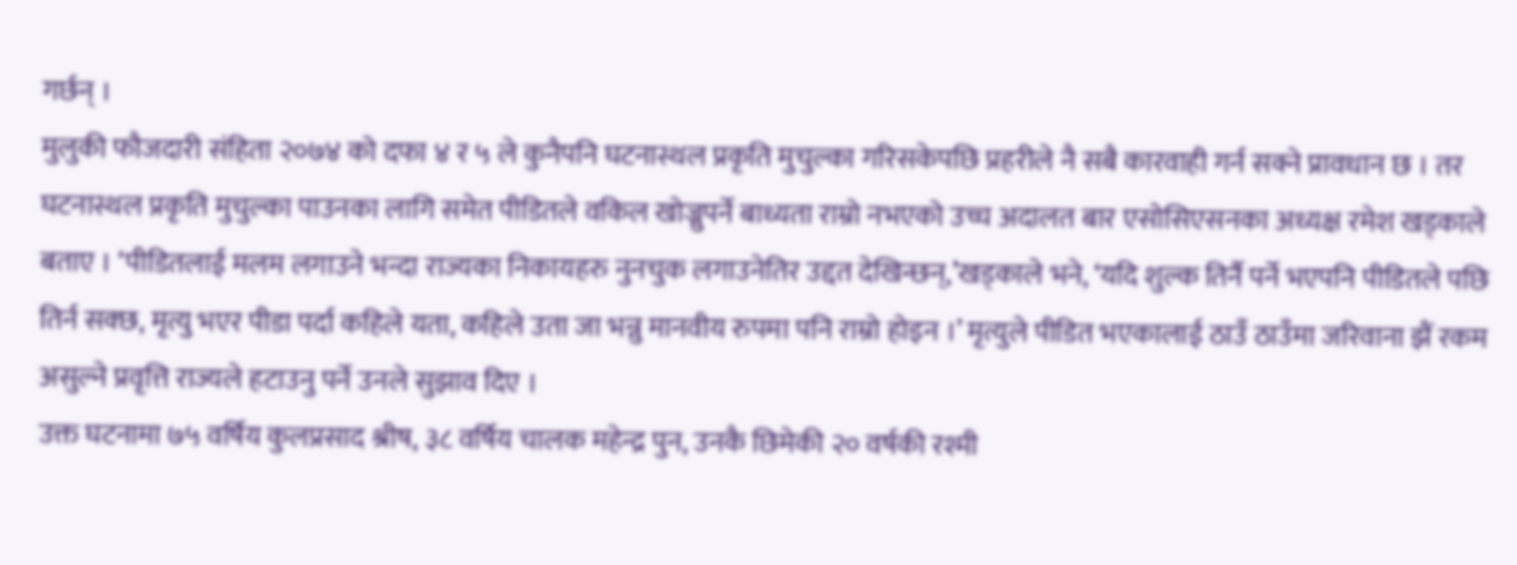गर्छन् ।
मुलुकी फौजदारी संहिता २०७४ को दफा ४ र ५ ले कुनैपनि घटनास्थल प्रकृति मुचुल्का गरिसकेपछि प्रहरीले नै सबै कारवाही गर्न सक्ने प्रावधान छ । तर घटनास्थल प्रकृति मुचुल्का पाउनका लागि समेत पीडितले वकिल खोज्नुपर्ने बाध्यता राम्रो नभएको उच्च अदालत बार एसोसिएसनका अध्यक्ष रमेश खड्काले बताए । ‘पीडितलाई मलम लगाउने भन्दा राज्यका निकायहरु नुनचुक लगाउनेतिर उद्दत देखिन्छन्,’खड्काले भने, ‘यदि शुल्क तिर्नै पर्ने भएपनि पीडितले पछि तिर्न सक्छ, मृत्यु भएर पीडा पर्दा कहिले यता, कहिले उता जा भन्नु मानवीय रुपमा पनि राम्रो होइन ।’ मृत्युले पीडित भएकालाई ठाउँ ठाउँमा जरिवाना झैं रकम असुल्ने प्रवृत्ति राज्यले हटाउनु पर्ने उनले सुझाव दिए ।
उक्त घटनामा ७५ वर्षिय कुलप्रसाद श्रीष, ३८ वर्षिय चालक महेन्द्र पुन, उनकै छिमेकी २० वर्षकी रश्मी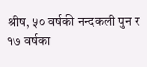श्रीष, ५० वर्षकी नन्दकली पुन र १७ वर्षका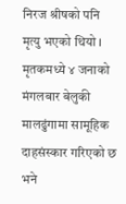निरज श्रीषको पनि मृत्यु भएको थियो । मृतकमध्ये ४ जनाको मंगलबार बेलुकी मालढुंगामा सामूहिक दाहसंस्कार गरिएको छ भने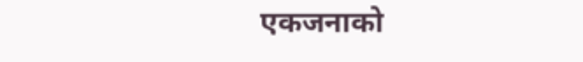एकजनाको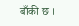बाँकी छ ।